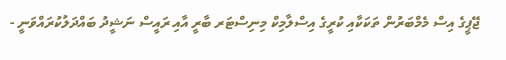ޖޭޕީގެ އިސް މެމްބަރުން ތަކަކާއި ކުރީގެ އިސްލާމިކް މިނިސްޓަރ ބާރީ އާއި ރައީސް ނަޝީދު ބައްދަލުކުރައްވަނީ -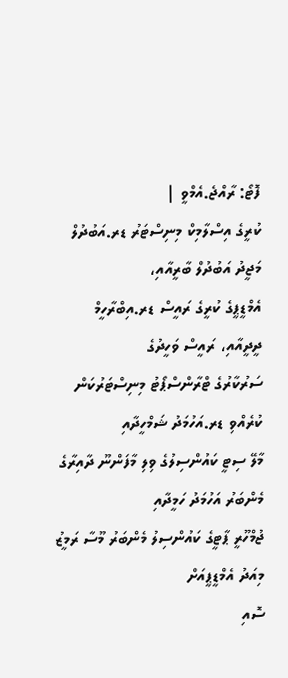ފޮޓޯ: ރާއްޖެ.އެމްވީ |
ކުރީގެ އިސްލާމިކް މިނިސްޓަރު ޑރ.އަބުދުލް މަޖީދު އަބުދުލް ބާރީއާއި،
އެމްޑީޕީގެ ކުރީގެ ރައީސް ޑރ.އިބްރާހީމް ދީދީއާއި، ރައީސް ވަހީދުގެ
ސަރުކާރުގެ ޓްރާންސްޕޯޓު މިނިސްޓަރުކަން ކުރެއްވި ޑރ.އަހުމަދު ޝަމްހީދާއި
މާލޭ ސިޓީ ކައުންސިލުގެ ވިލި މާފަންނޫ ދާއިރާގެ މެންބަރު އަހުމަދު ހަމީދާއި
ޖުމްހޫރީ ޕާޓީގެ ކައުންސިލު މެންބަރު މޫސާ ރަމީޒު މިއަދު އެމްޑީޕީއަށް
ސޮއި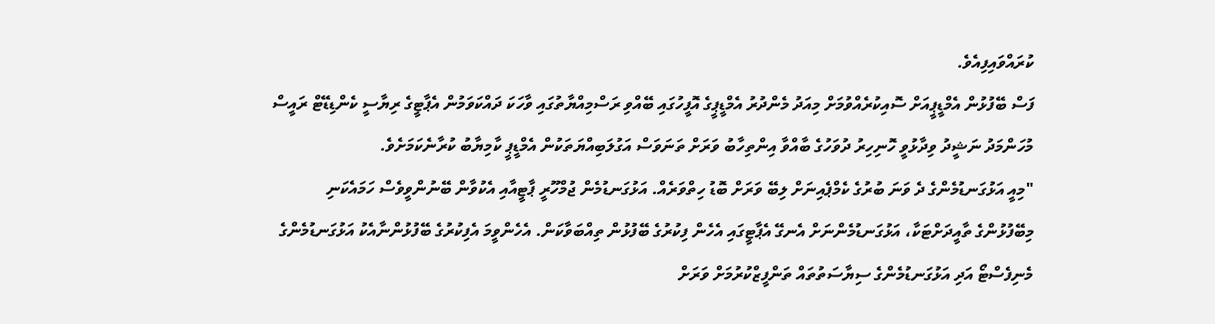ކުރައްވައިފިއެވެ.
ފަސް ބޭފުޅުން އެމްޑީޕީއަށް ސޮއިކުރެއްވުމަށް މިއަދު މެންދުރު އެމްޑީޕީގެ އޮފީހުގައި ބޭއްވި ރަސްމިއްޔާތުގައި ވާހަކަ ދައްކަވަމުން އެޕާޓީގެ ރިޔާސީ ކެންޑިޑޭޓް ރައީސް މުހަންމަދު ނަޝީދު ވިދާޅުވީ ހޮނިހިރު ދުވަހުގެ ބާއްވާ އިންތިހާބު ވަރަށް ތަނަވަސް އަގުލަބިއްޔަތަކުން އެމްޑީޕީ ކާމިޔާބު ކުރާނެކަމަށެވެ.
"މިއީ އަޅުގަނޑުމެންގެ ދެ ވަނަ ބުރުގެ ކެމްޕެއިނަށް ލިބޭ ވަރަށް ބޮޑު ހިތްވަރެއް. އަޅުގަނޑުމެން ޖުމްހޫރީ ޕާޓީއާއި އެކުވާން ބޭނުންވީވެސް ހަމައެކަނި މިބޭފުޅުންގެ ތާއީދަށްޓަކާ، އަޅުގަނޑުމެންނަށް އެނގޭ އެޕާޓީގައި އެހެން ފިކުރުގެ ބޭފުޅުން ތިއްބަވާކަން. އެހެންވީމަ އެފިކުރުގެ ބޭފުޅުންނާއެކު އަޅުގަނޑުމެންގެ މެނިފެސްޓޯ އަދި އަޅުގަނޑުމެންގެ ސިޔާސަތުތައް ތަންފީޒްކުރުމަށް ވަރަށް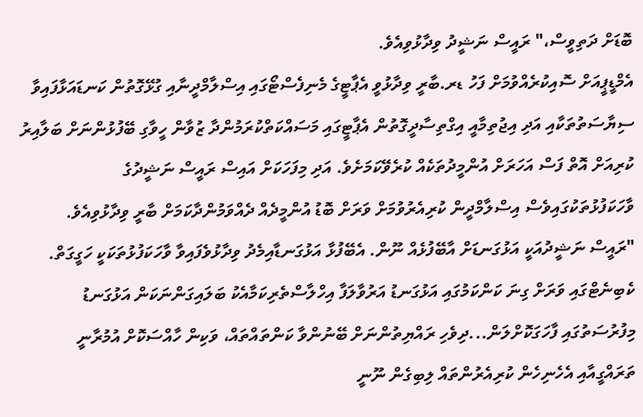ބޮޑަށް ދަތިވީސް،" ރައީސް ނަޝީދު ވިދާޅުވިއެވެ.
އެމްޑީޕީއަށް ސޮއިކުރެއްވުމަށް ފަހު ޑރ.ބާރީ ވިދާޅުވީ އެޕާޓީގެ މެނިފެސްޓޯގައި އިސްލާމްދީނާއި ގުޅޭގޮތުން ކަނޑައަޅާފައިވާ ސިޔާސަތުތަކާއި އަދި އިޖުތިމާއީ އިގްތިސާދީގޮތުން އެޕާޓީގައި މަސައްކަތްކުރަމުންދާ ޒުވާން ހީވާގި ބޭފުޅުންނަށް ބަލާއިރު ކުރިއަށް އޮތް ފަސް އަހަރަށް އުންމީދުތަކެއް ކުރެވޭކަމަށެވެ. އަދި މިފަހަކަށް އައިސް ރައީސް ނަޝީދުގެ ވާހަކަފުޅުތަކުގައިވެސް އިސްލާމްދީން ކުރިއެރުވުމަށް ވަރަށް ބޮޑު އުންމީދެއް ދެއްވަމުންދާކަމަށް ބާރީ ވިދާޅުވިއެވެ.
"ރައީސް ނަޝީދުއަކީ އަޅުގަނޑަށް އާބޭފުޅެއް ނޫން. އެބޭފުޅާ އަޅުގަނޑާއިމެދު ވިދާޅުވެފައިވާ ވާހަކަފުޅުތަކަކީ ހަގީގަތް. ކެބިނެޓްގައި ވަރަށް ގިނަ ކަންކަމުގައި އަޅުގަނޑު އަރުވާލަފާ އިހްލާސްތެރިކަމާއެކު ބަލައިގަންނަކަން އަޅުގަނޑު މިފުރުސަތުގައި ފާހަގަކޮށްލަން...ދިވެހި ރައްޔިތުންނަށް ބޭނުންވާ ކަންތައްތައް، ވަކިން ހާއްސަކޮށް އުމުރާނީ ތަރައްގީއާއި އެހެނިހެން ކުރިއެރުންތައް ލިބިގެން ނޫނީ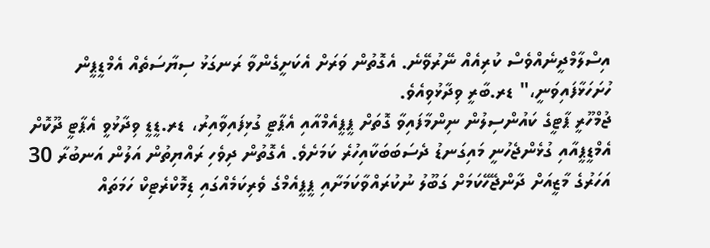އިސްލާމްދީނެއްވެސް ކުރިއެއް ނޭރުވޭނެ. އެގޮތުން ވަރަށް އެކަށީގެންވާ ރަނގަޅު ސިޔާސަތެއް އެމްޑީޕީން ހުށަހަޅާފައިވަނީ،" ޑރ.ބާރީ ވިދާޅުވިއެވެ.
ޖުމްހޫރީ ޕާޓީގެ ކައުންސިލުން ނިންމާފައިވާ ގޮތަށް ޕީޕީއެމްއާއި އެޕާޓީ ގުޅިފައިވާއިރު، ޑރ.ޑީޑީ ވިދާޅުވީ އެޕާޓީ ދޫކޮށް އެމްޑީޕީއާއި ގުޅެންޖެހުނީ މައިގަނޑު ދެސަބަބަކާއިހުރެ ކަމަށެވެ. އެގޮތުން ދިވެހި ރައްޔިތުން އަލުން އަނބުރާ 30 އަހަރުގެ މާޒީއަށް ދާންޖޭހޭކަމަށް ގަބޫލު ނުކުރައްވާކަމަށާއި ޕީޕީއެމްގެ ވެރިކަމެއްގައި ޑިމޮކްރެޓިކް ހަމަތައް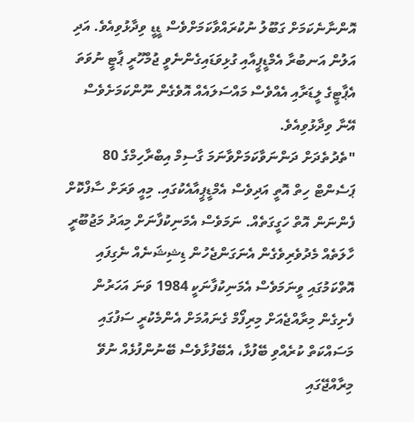އޮންނާނެކަމަށް ގަބޫލު ނުކުރައްވާކަމަށްވެސް ޑީޑީ ވިދާޅުވިއެވެ. އަދި އަލުން އަނބުރާ އެމްޑީޕީއާއި ގުޅިވަޑައިގެންނެވީ ޖުމްހޫރީ ޕާޓީ ނުވަތަ އެޕާޓީގެ ލީޑަރާއި އެއްވެސް މައްސަލައެއް އޮވެގެން ނޫންކަމަށެވެސް އޭނާ ވިދާޅުވިއެވެ.
"ތެދުތެދަށް ދަންނަވާކަމަށްވާނަމަ ގާސިމް އިބްރާހިމްގެ 80 ޕަސެންޓް ހިތް އޮތީ އަދިވެސް އެމްޑީޕީއާއެކުގައި. މިއީ ވަރަށް ސާފްކޮށް ފެންނަން އޮތް ހަގީގަތެއް. ނަމަވެސް އެމަނިކުފާނަށް މިއަދު މަޖުބޫރީ ހާލަތެއް މެދުވެރިވެގެން އެނަގަންޖެހުން ޑިޝިޝަނެއް ނެގިފައި އޮތްކަމުގައި ވީނަމަވެސް އެމަނިކުފާނަކީ 1984 ވަނަ އަހަރުން ފެށިގެން މިރާއްޖެއަށް މިރިފޯމް ގެނައުމަށް އެންމެކުރީ ސަފުގައި މަސައްކަތް ކުރެއްވި ބޭފުޅާ، އެބޭފުޅާވެސް ބޭނުންފުޅެއް ނުވޭ މިރާއްޖޭގައި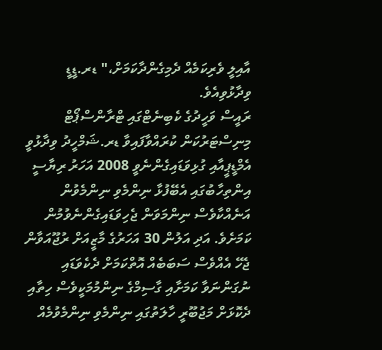އާއިލީ ވެރިކަމެއް ދެމިގެންދާކަމަށް،" ޑރ.ޑީޑީ ވިދާޅުވިއެވެ.
ރައީސް ވަހީދުގެ ކެބިނެޓްގައި ޓްރާންސްޕޯޓް މިނިސްޓަރުކަން ކުރައްވާފައިވާ ޑރ.ޝަމްހީދު ވިދާޅުވީ އެމްޑީޕީއާއި ގުޅިވަޑައިގެންނެވީ 2008 އަހަރު ރިޔާސީ އިންތިހާބުގައި އެބޭފުޅާ ނިންމެވި ނިންމެވުން އަނެއްކާވެސް ނިންމަވަން ޖެހިވަޑައިގެންނެވުމުން ކަމަށެވެ. އަދި އަލުން 30 އަހަރުގެ މާޒީއަށް ރުޖޫއަވާން ޖެހޭ އެއްވެސް ސަބަބެއް އޮތްކަމަށް ދެކެވަޑައި ނުގަންނަވާ ކަމަށާއި ގާސިމްގެ ނިންމުމަކީވެސް ހިތާއި ދެކޮޅަށް މަޖުބޫރީ ހާލަތުގައި ނިންމެވި ނިންމެވުމެއް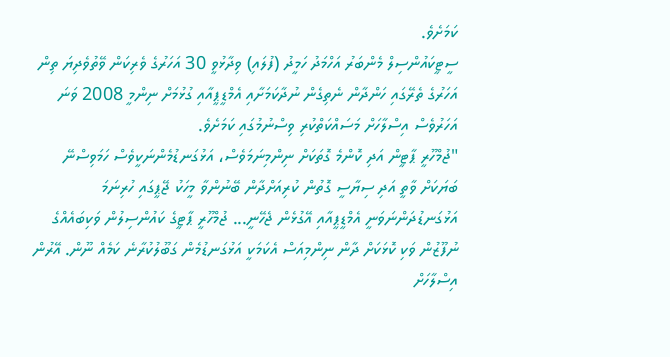ކަމަށެވެ.
ސީޓީކައުންސިލް މެންބަރު އަހްމަދު ހަމީދު (ފުލައި) ވިދާޅުވީ 30 އަހަރުގެ ވެރިކަން ވޭތުވެދިޔަ ތިން އަހަރުގެ ތެރޭގައި ހަންދާން ނެތިގެން ނުދާކަމަށާއި އެމްޑީޕީއާއި ގުޅުމަށް ނިންމީ 2008 ވަނަ އަހަރުވެސް އިސްލާހަށް މަސައްކަތްކުރި ވިސްނުމުގައި ކަމަށެވެ.
"ޖުމްހޫރީ ޕާޓީން އަދި ކޮންމެ ގޮތަކަށް ނިންމިނަމަވެސް، އަޅުގަނޑުމެންނަކީވެސް ހަމަވިސްނޭ ބަޔަކަށް ވާތީ އަދި ސިޔާސީ ގޮތުން ކުރިއަށްދާން ބޭނުންވާ މީހަކު ޖޭޕީގައި ހުރިނަމަ އަޅުގަނޑުދަންނަވަނީ އެމްޑީޕީއާއި އޭގުޅެން ޖެހޭނީ... ޖުމްހޫރީ ޕާޓީގެ ކައުންސިލުން ވަކިބައެއްގެ ނުފޫޒުން ވަކި ކޮޅަކަށް ދާން ނިންމިއަސް އެކަމަކީ އަޅުގަނޑުމެން ގަބޫލުކުރާނެ ކަމެއް ނޫން. އޭރުން އިސްލާހަށް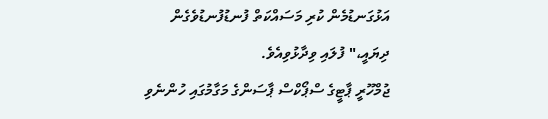އަޅުގަނޑުމެން ކުރި މަސައްކަތް ފުނޑުފުނޑުވެގެން ދިޔައީ،" ފުލައި ވިދާޅުވިއެވެ.
ޖުމްހޫރީ ޕާޓީގެ ސްޕޯކްސް ޕާސަންގެ މަގާމުގައި ހުންނެވި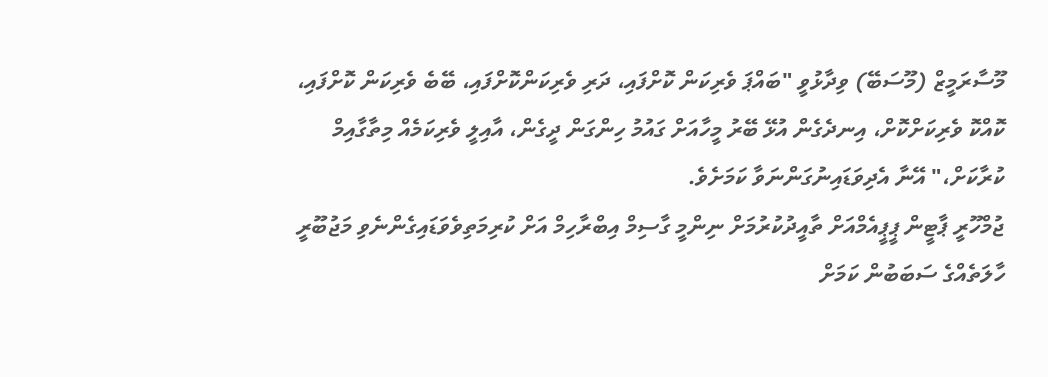މޫސާރަމީޒް (މޫސަބޭ) ވިދާޅުވީ "ބައްޕަ ވެރިކަން ކޮށްފައި، ދަރި ވެރިކަންކޮށްފައި، ބޭބެ ވެރިކަން ކޮށްފައި، ކޮއްކޮ ވެރިކަށްކޮށް، އިނދެގެން އުޅޭ ބޭރު މީހާއަށް ގައުމު ހިންގަން ދީގެން، އާއިލީ ވެރިކަމެއް މިތާގާއިމް ކުރާކަށް،" އޭނާ އެދިވަޑައިނުގަންނަވާ ކަމަށެވެ.
ޖުމްހޫރީ ޕާޓީން ޕީޕީއެމްއަށް ތާއީދުކުރުމަށް ނިންމީ ގާސިމް އިބްރާހިމް އަށް ކުރިމަތިވެވަޑައިގެންނެވި މަޖުބޫރީ ހާލަތެއްގެ ސަބަބުން ކަމަށް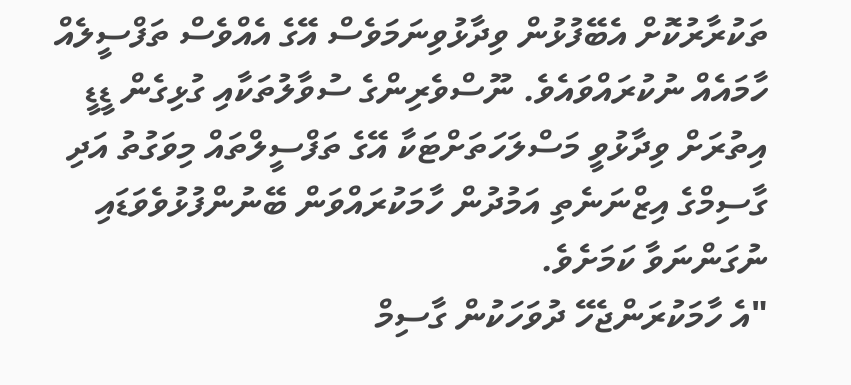ތަކުރާރުކޮށް އެބޭފުޅުން ވިދާޅުވިނަމަވެސް އޭގެ އެއްވެސް ތަފްސީލެއް ހާމައެއް ނުކުރައްވައެވެ. ނޫސްވެރިންގެ ސުވާލުތަކާއި ގުޅިގެން ޑީޑީ އިތުރަށް ވިދާޅުވީ މަސްލަހަތަށްޓަކާ އޭގެ ތަފްސީލްތައް މިވަގުތު އަދި ގާސިމްގެ އިޒްނަނެތި އަމުދުން ހާމަކުރައްވަން ބޭނުންފުޅުވެވަޑައި ނުގަންނަވާ ކަމަށެވެ.
"އެ ހާމަކުރަންޖެހޭ ދުވަހަކުން ގާސިމް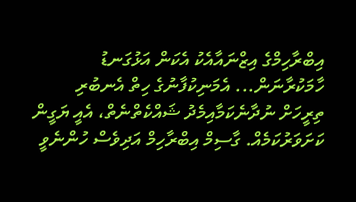އިބްރާހިމްގެ އިޒްނައާއެކު އެކަން އަޅުގަނޑު ހާމަކުރާނަން... އެމަނިކުފާނުގެ ހިތް އެނބުރި ތިރީހަށް ނުދާނެކަމާއިމެދު ޝައްކެތްނެތް، އެއީ ޔަގީން ކަށަވަރުކަމެއް. ގާސިމް އިބްރާހިމް އަދިވެސް ހުންނެވީ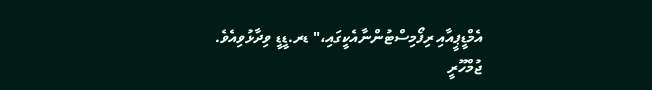އެމްޑީޕީއާއި ރިފޯމިސްޓުންނާއެކީގައި،" ޑރ.ޑީޑީ ވިދާޅުވިއެވެ.
ޖުމްހޫރީ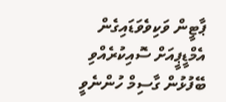ޕާޓީން ވަކިވެވަޑައިގެން އެމްޑީޕީއަށް ސޮއިކުރެއްވި ބޭފުޅުން ގާސިމް ހުންނެވީ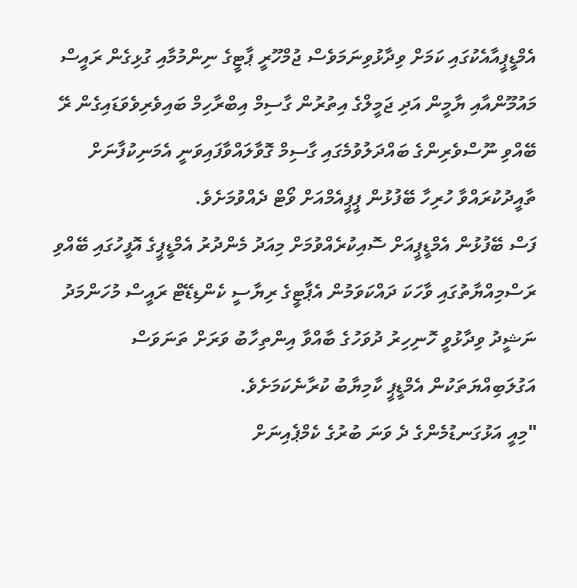އެމްޑީޕީއާއެކުގައި ކަމަށް ވިދާޅުވިނަމަވެސް ޖުމްހޫރީ ޕާޓީގެ ނިންމުމާއި ގުޅިގެން ރައީސް މައުމޫންއާއި ޔާމީން އަދި ޖަމީލްގެ އިތުރުން ގާސިމް އިބްރާހިމް ބައިވެރިވެވަޑައިގެން ރޭ ބޭއްވި ނޫސްވެރިންގެ ބައްދަލުވުމެގައި ގާސިމް ގޮވާލައްވާފައިވަނީ އެމަނިކުފާނަށް ތާއީދުކުރައްވާ ހުރިހާ ބޭފުޅުން ޕީޕީއެމްއަށް ވޯޓް ދެއްވުމަށެވެ.
ފަސް ބޭފުޅުން އެމްޑީޕީއަށް ސޮއިކުރެއްވުމަށް މިއަދު މެންދުރު އެމްޑީޕީގެ އޮފީހުގައި ބޭއްވި ރަސްމިއްޔާތުގައި ވާހަކަ ދައްކަވަމުން އެޕާޓީގެ ރިޔާސީ ކެންޑިޑޭޓް ރައީސް މުހަންމަދު ނަޝީދު ވިދާޅުވީ ހޮނިހިރު ދުވަހުގެ ބާއްވާ އިންތިހާބު ވަރަށް ތަނަވަސް އަގުލަބިއްޔަތަކުން އެމްޑީޕީ ކާމިޔާބު ކުރާނެކަމަށެވެ.
"މިއީ އަޅުގަނޑުމެންގެ ދެ ވަނަ ބުރުގެ ކެމްޕެއިނަށް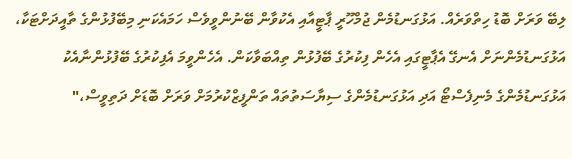ލިބޭ ވަރަށް ބޮޑު ހިތްވަރެއް. އަޅުގަނޑުމެން ޖުމްހޫރީ ޕާޓީއާއި އެކުވާން ބޭނުންވީވެސް ހަމައެކަނި މިބޭފުޅުންގެ ތާއީދަށްޓަކާ، އަޅުގަނޑުމެންނަށް އެނގޭ އެޕާޓީގައި އެހެން ފިކުރުގެ ބޭފުޅުން ތިއްބަވާކަން. އެހެންވީމަ އެފިކުރުގެ ބޭފުޅުންނާއެކު އަޅުގަނޑުމެންގެ މެނިފެސްޓޯ އަދި އަޅުގަނޑުމެންގެ ސިޔާސަތުތައް ތަންފީޒްކުރުމަށް ވަރަށް ބޮޑަށް ދަތިވީސް،"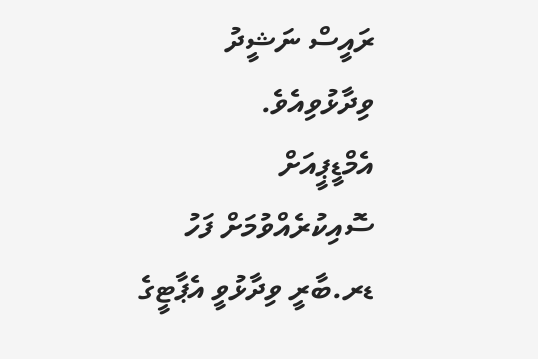ރައީސް ނަޝީދު ވިދާޅުވިއެވެ.
އެމްޑީޕީއަށް ސޮއިކުރެއްވުމަށް ފަހު ޑރ.ބާރީ ވިދާޅުވީ އެޕާޓީގެ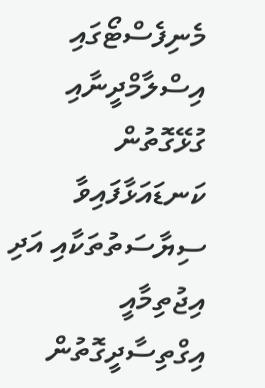މެނިފެސްޓޯގައި އިސްލާމްދީނާއި ގުޅޭގޮތުން ކަނޑައަޅާފައިވާ ސިޔާސަތުތަކާއި އަދި އިޖުތިމާއީ އިގްތިސާދީގޮތުން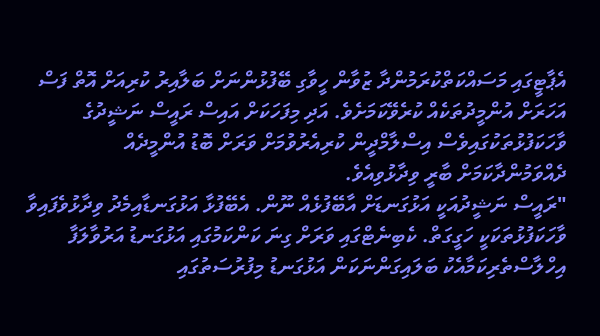އެޕާޓީގައި މަސައްކަތްކުރަމުންދާ ޒުވާން ހީވާގި ބޭފުޅުންނަށް ބަލާއިރު ކުރިއަށް އޮތް ފަސް އަހަރަށް އުންމީދުތަކެއް ކުރެވޭކަމަށެވެ. އަދި މިފަހަކަށް އައިސް ރައީސް ނަޝީދުގެ ވާހަކަފުޅުތަކުގައިވެސް އިސްލާމްދީން ކުރިއެރުވުމަށް ވަރަށް ބޮޑު އުންމީދެއް ދެއްވަމުންދާކަމަށް ބާރީ ވިދާޅުވިއެވެ.
"ރައީސް ނަޝީދުއަކީ އަޅުގަނޑަށް އާބޭފުޅެއް ނޫން. އެބޭފުޅާ އަޅުގަނޑާއިމެދު ވިދާޅުވެފައިވާ ވާހަކަފުޅުތަކަކީ ހަގީގަތް. ކެބިނެޓްގައި ވަރަށް ގިނަ ކަންކަމުގައި އަޅުގަނޑު އަރުވާލަފާ އިހްލާސްތެރިކަމާއެކު ބަލައިގަންނަކަން އަޅުގަނޑު މިފުރުސަތުގައި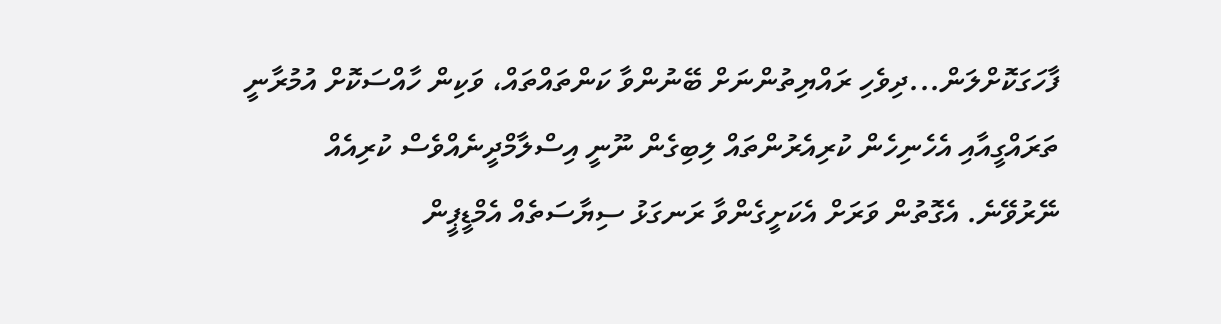ފާހަގަކޮށްލަން...ދިވެހި ރައްޔިތުންނަށް ބޭނުންވާ ކަންތައްތައް، ވަކިން ހާއްސަކޮށް އުމުރާނީ ތަރައްގީއާއި އެހެނިހެން ކުރިއެރުންތައް ލިބިގެން ނޫނީ އިސްލާމްދީނެއްވެސް ކުރިއެއް ނޭރުވޭނެ. އެގޮތުން ވަރަށް އެކަށީގެންވާ ރަނގަޅު ސިޔާސަތެއް އެމްޑީޕީން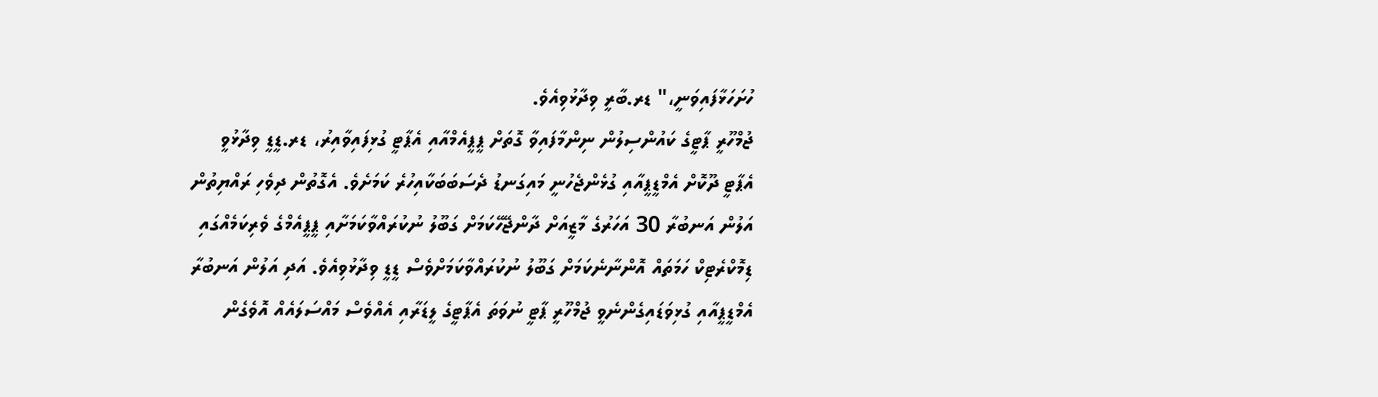ހުށަހަޅާފައިވަނީ،" ޑރ.ބާރީ ވިދާޅުވިއެވެ.
ޖުމްހޫރީ ޕާޓީގެ ކައުންސިލުން ނިންމާފައިވާ ގޮތަށް ޕީޕީއެމްއާއި އެޕާޓީ ގުޅިފައިވާއިރު، ޑރ.ޑީޑީ ވިދާޅުވީ އެޕާޓީ ދޫކޮށް އެމްޑީޕީއާއި ގުޅެންޖެހުނީ މައިގަނޑު ދެސަބަބަކާއިހުރެ ކަމަށެވެ. އެގޮތުން ދިވެހި ރައްޔިތުން އަލުން އަނބުރާ 30 އަހަރުގެ މާޒީއަށް ދާންޖޭހޭކަމަށް ގަބޫލު ނުކުރައްވާކަމަށާއި ޕީޕީއެމްގެ ވެރިކަމެއްގައި ޑިމޮކްރެޓިކް ހަމަތައް އޮންނާނެކަމަށް ގަބޫލު ނުކުރައްވާކަމަށްވެސް ޑީޑީ ވިދާޅުވިއެވެ. އަދި އަލުން އަނބުރާ އެމްޑީޕީއާއި ގުޅިވަޑައިގެންނެވީ ޖުމްހޫރީ ޕާޓީ ނުވަތަ އެޕާޓީގެ ލީޑަރާއި އެއްވެސް މައްސަލައެއް އޮވެގެން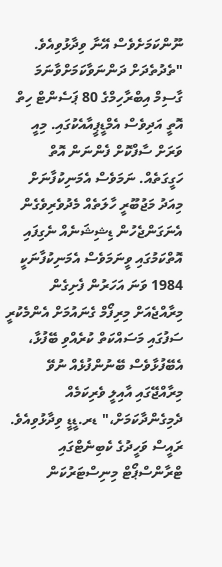ނޫންކަމަށެވެސް އޭނާ ވިދާޅުވިއެވެ.
"ތެދުތެދަށް ދަންނަވާކަމަށްވާނަމަ ގާސިމް އިބްރާހިމްގެ 80 ޕަސެންޓް ހިތް އޮތީ އަދިވެސް އެމްޑީޕީއާއެކުގައި. މިއީ ވަރަށް ސާފްކޮށް ފެންނަން އޮތް ހަގީގަތެއް. ނަމަވެސް އެމަނިކުފާނަށް މިއަދު މަޖުބޫރީ ހާލަތެއް މެދުވެރިވެގެން އެނަގަންޖެހުން ޑިޝިޝަނެއް ނެގިފައި އޮތްކަމުގައި ވީނަމަވެސް އެމަނިކުފާނަކީ 1984 ވަނަ އަހަރުން ފެށިގެން މިރާއްޖެއަށް މިރިފޯމް ގެނައުމަށް އެންމެކުރީ ސަފުގައި މަސައްކަތް ކުރެއްވި ބޭފުޅާ، އެބޭފުޅާވެސް ބޭނުންފުޅެއް ނުވޭ މިރާއްޖޭގައި އާއިލީ ވެރިކަމެއް ދެމިގެންދާކަމަށް،" ޑރ.ޑީޑީ ވިދާޅުވިއެވެ.
ރައީސް ވަހީދުގެ ކެބިނެޓްގައި ޓްރާންސްޕޯޓް މިނިސްޓަރުކަން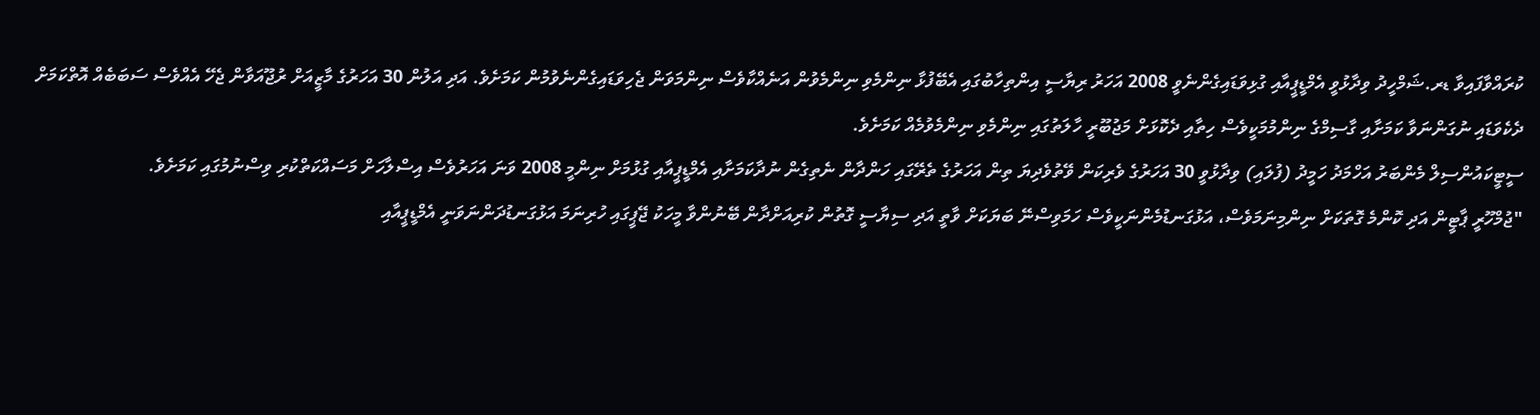ކުރައްވާފައިވާ ޑރ.ޝަމްހީދު ވިދާޅުވީ އެމްޑީޕީއާއި ގުޅިވަޑައިގެންނެވީ 2008 އަހަރު ރިޔާސީ އިންތިހާބުގައި އެބޭފުޅާ ނިންމެވި ނިންމެވުން އަނެއްކާވެސް ނިންމަވަން ޖެހިވަޑައިގެންނެވުމުން ކަމަށެވެ. އަދި އަލުން 30 އަހަރުގެ މާޒީއަށް ރުޖޫއަވާން ޖެހޭ އެއްވެސް ސަބަބެއް އޮތްކަމަށް ދެކެވަޑައި ނުގަންނަވާ ކަމަށާއި ގާސިމްގެ ނިންމުމަކީވެސް ހިތާއި ދެކޮޅަށް މަޖުބޫރީ ހާލަތުގައި ނިންމެވި ނިންމެވުމެއް ކަމަށެވެ.
ސީޓީކައުންސިލް މެންބަރު އަހްމަދު ހަމީދު (ފުލައި) ވިދާޅުވީ 30 އަހަރުގެ ވެރިކަން ވޭތުވެދިޔަ ތިން އަހަރުގެ ތެރޭގައި ހަންދާން ނެތިގެން ނުދާކަމަށާއި އެމްޑީޕީއާއި ގުޅުމަށް ނިންމީ 2008 ވަނަ އަހަރުވެސް އިސްލާހަށް މަސައްކަތްކުރި ވިސްނުމުގައި ކަމަށެވެ.
"ޖުމްހޫރީ ޕާޓީން އަދި ކޮންމެ ގޮތަކަށް ނިންމިނަމަވެސް، އަޅުގަނޑުމެންނަކީވެސް ހަމަވިސްނޭ ބަޔަކަށް ވާތީ އަދި ސިޔާސީ ގޮތުން ކުރިއަށްދާން ބޭނުންވާ މީހަކު ޖޭޕީގައި ހުރިނަމަ އަޅުގަނޑުދަންނަވަނީ އެމްޑީޕީއާއި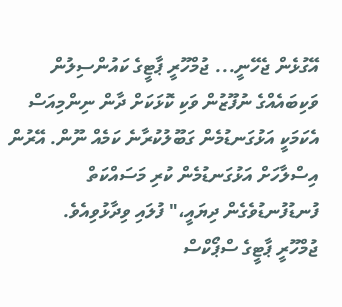އޭގުޅެން ޖެހޭނީ... ޖުމްހޫރީ ޕާޓީގެ ކައުންސިލުން ވަކިބައެއްގެ ނުފޫޒުން ވަކި ކޮޅަކަށް ދާން ނިންމިއަސް އެކަމަކީ އަޅުގަނޑުމެން ގަބޫލުކުރާނެ ކަމެއް ނޫން. އޭރުން އިސްލާހަށް އަޅުގަނޑުމެން ކުރި މަސައްކަތް ފުނޑުފުނޑުވެގެން ދިޔައީ،" ފުލައި ވިދާޅުވިއެވެ.
ޖުމްހޫރީ ޕާޓީގެ ސްޕޯކްސް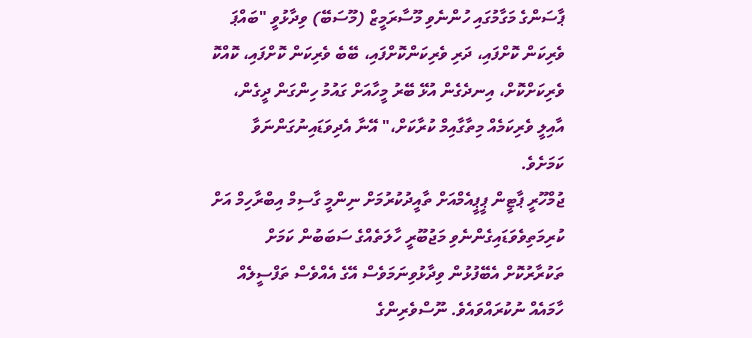ޕާސަންގެ މަގާމުގައި ހުންނެވި މޫސާރަމީޒް (މޫސަބޭ) ވިދާޅުވީ "ބައްޕަ ވެރިކަން ކޮށްފައި، ދަރި ވެރިކަންކޮށްފައި، ބޭބެ ވެރިކަން ކޮށްފައި، ކޮއްކޮ ވެރިކަށްކޮށް، އިނދެގެން އުޅޭ ބޭރު މީހާއަށް ގައުމު ހިންގަން ދީގެން، އާއިލީ ވެރިކަމެއް މިތާގާއިމް ކުރާކަށް،" އޭނާ އެދިވަޑައިނުގަންނަވާ ކަމަށެވެ.
ޖުމްހޫރީ ޕާޓީން ޕީޕީއެމްއަށް ތާއީދުކުރުމަށް ނިންމީ ގާސިމް އިބްރާހިމް އަށް ކުރިމަތިވެވަޑައިގެންނެވި މަޖުބޫރީ ހާލަތެއްގެ ސަބަބުން ކަމަށް ތަކުރާރުކޮށް އެބޭފުޅުން ވިދާޅުވިނަމަވެސް އޭގެ އެއްވެސް ތަފްސީލެއް ހާމައެއް ނުކުރައްވައެވެ. ނޫސްވެރިންގެ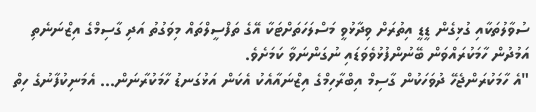ސުވާލުތަކާއި ގުޅިގެން ޑީޑީ އިތުރަށް ވިދާޅުވީ މަސްލަހަތަށްޓަކާ އޭގެ ތަފްސީލްތައް މިވަގުތު އަދި ގާސިމްގެ އިޒްނަނެތި އަމުދުން ހާމަކުރައްވަން ބޭނުންފުޅުވެވަޑައި ނުގަންނަވާ ކަމަށެވެ.
"އެ ހާމަކުރަންޖެހޭ ދުވަހަކުން ގާސިމް އިބްރާހިމްގެ އިޒްނައާއެކު އެކަން އަޅުގަނޑު ހާމަކުރާނަން... އެމަނިކުފާނުގެ ހިތް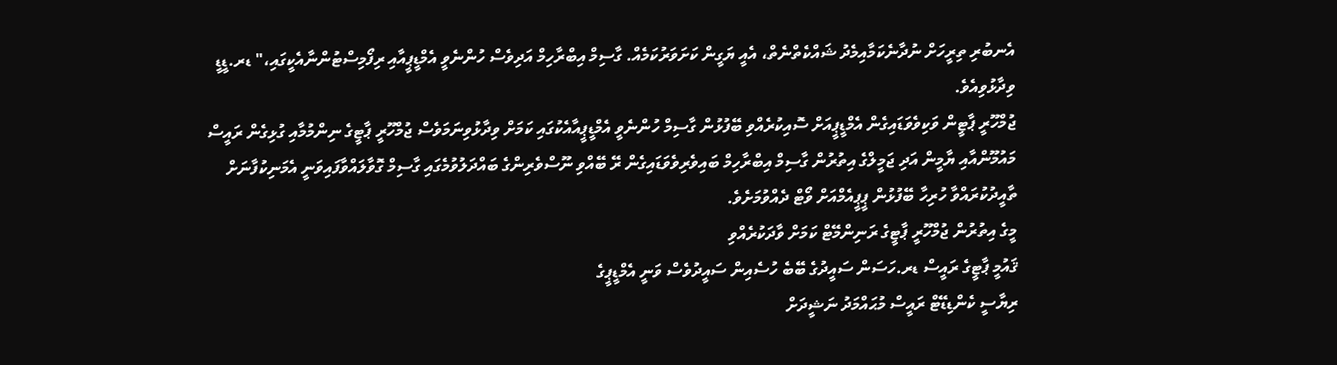އެނބުރި ތިރީހަށް ނުދާނެކަމާއިމެދު ޝައްކެތްނެތް، އެއީ ޔަގީން ކަށަވަރުކަމެއް. ގާސިމް އިބްރާހިމް އަދިވެސް ހުންނެވީ އެމްޑީޕީއާއި ރިފޯމިސްޓުންނާއެކީގައި،" ޑރ.ޑީޑީ ވިދާޅުވިއެވެ.
ޖުމްހޫރީ ޕާޓީން ވަކިވެވަޑައިގެން އެމްޑީޕީއަށް ސޮއިކުރެއްވި ބޭފުޅުން ގާސިމް ހުންނެވީ އެމްޑީޕީއާއެކުގައި ކަމަށް ވިދާޅުވިނަމަވެސް ޖުމްހޫރީ ޕާޓީގެ ނިންމުމާއި ގުޅިގެން ރައީސް މައުމޫންއާއި ޔާމީން އަދި ޖަމީލްގެ އިތުރުން ގާސިމް އިބްރާހިމް ބައިވެރިވެވަޑައިގެން ރޭ ބޭއްވި ނޫސްވެރިންގެ ބައްދަލުވުމެގައި ގާސިމް ގޮވާލައްވާފައިވަނީ އެމަނިކުފާނަށް ތާއީދުކުރައްވާ ހުރިހާ ބޭފުޅުން ޕީޕީއެމްއަށް ވޯޓް ދެއްވުމަށެވެ.
މީގެ އިތުރުން ޖުމްހޫރީ ޕާޓީގެ ރަނިންމޭޓް ކަމަށް ވާދަކުރެއްވި
ޤައުމީ ޕާޓީގެ ރައީސް ޑރ.ހަސަން ސައީދުގެ ބޭބެ ހުސެއިން ސައީދުވެސް ވަނީ އެމްޑީޕީގެ
ރިޔާސީ ކެންޑިޑޭޓް ރައީސް މުޙައްމަދު ނަޝީދަށް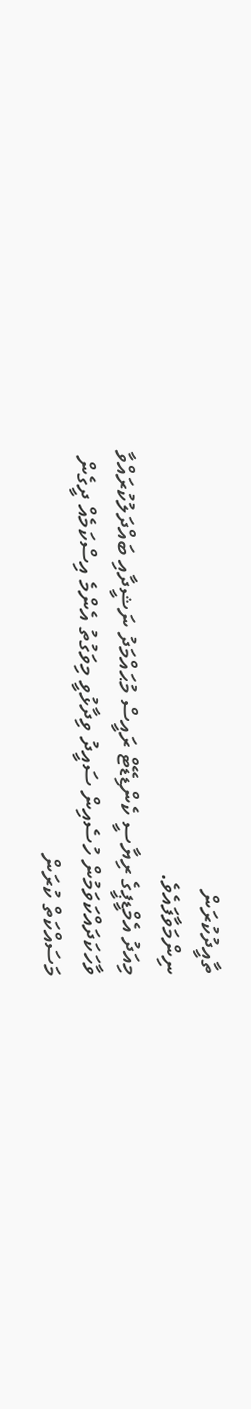ތާއީދުކުރަން
ނިންމަވާފައެވެ.
މިއަދު އެމްޑީޕީގެ ރިޔާސީ ކެންޑިޑޭޓް ރައީސް މުޙައްމަދު ނަޝީދާއި ބައްދަލުކުރައްވާ ވާހަކަދައްކަވަމުން ހުސެއިން ސައީދު ވިދާޅުވީ މިވަގުތު އެންމެ އިސްކަމެއް ދީގެން މަސައްކަތް ކުރަން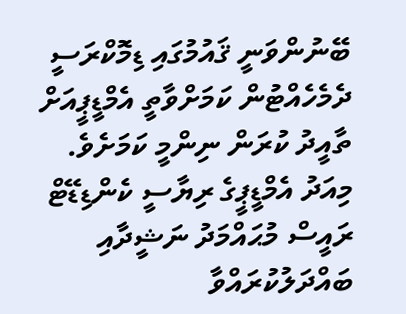ބޭނުންވަނީ ޤައުމުގައި ޑިމޮކްރަސީ ދެމެހެއްޓުން ކަމަށްވާތީ އެމްޑީޕީއަށް ތާއީދު ކުރަން ނިންމީ ކަމަށެވެ.
މިއަދު އެމްޑީޕީގެ ރިޔާސީ ކެންޑިޑޭޓް ރައީސް މުޙައްމަދު ނަޝީދާއި ބައްދަލުކުރައްވާ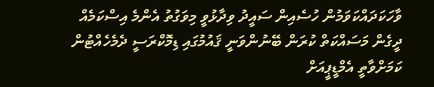ވާހަކަދައްކަވަމުން ހުސެއިން ސައީދު ވިދާޅުވީ މިވަގުތު އެންމެ އިސްކަމެއް ދީގެން މަސައްކަތް ކުރަން ބޭނުންވަނީ ޤައުމުގައި ޑިމޮކްރަސީ ދެމެހެއްޓުން ކަމަށްވާތީ އެމްޑީޕީއަށް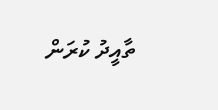ތާއީދު ކުރަން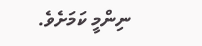ނިންމީ ކަމަށެވެ.